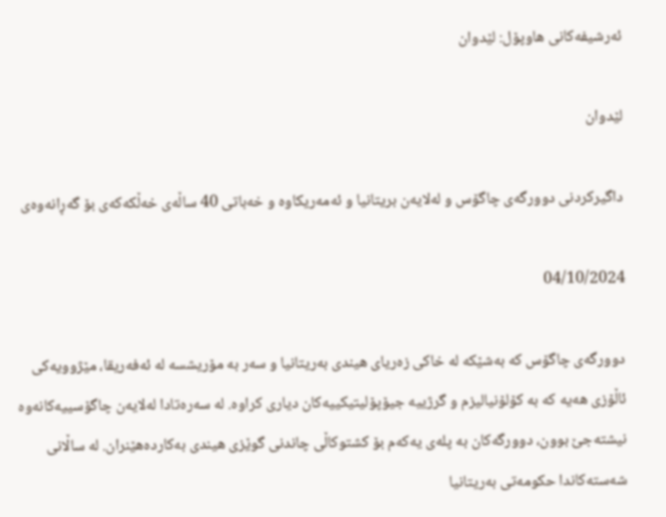ئەرشیفەکانى هاوپۆل: لێدوان

لێدوان

داگیرکردنی دوورگەی چاگۆس و لەلایەن بریتانیا و ئەمەریکاوە و خەباتی 40 ساڵەی خەڵکەکەی بۆ گەڕانەوەی

04/10/2024

دوورگەی چاگۆس کە بەشێکە لە خاکی زەریای هیندی بەریتانیا و سەر بە مۆریشسە لە ئەفەریقا، مێژوویەکی ئاڵۆزی هەیە کە بە کۆلۆنیالیزم و گرژییە جیۆپۆلیتیکییەکان دیاری کراوە. لە سەرەتادا لەلایەن چاگۆسییەکانەوە نیشتەجێ بوون، دوورگەکان بە پلەی یەکەم بۆ کشتوکاڵی چاندنی گوێزی هیندی بەکاردەهێنران. لە ساڵانی شەستەکاندا حکومەتی بەریتانیا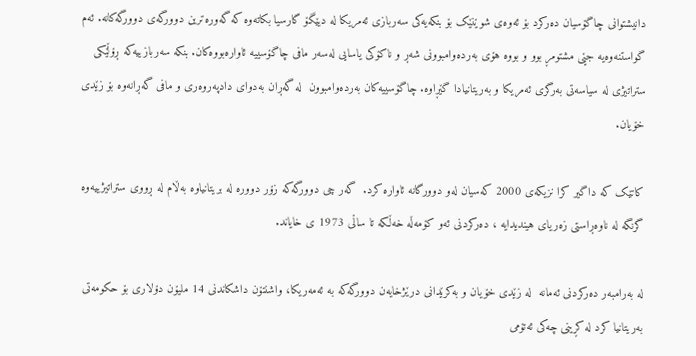دانیشتوانی چاگۆسیان دەرکرد بۆ ئەوەی شوێنێک بۆ بنکەیەکی سەربازی ئەمریکا لە دیێگۆ گارسیا بکاتەوە کە گەورەترین دوورگەی دوورگەکانە. ئەم گواستنەوەیە جێی مشتومڕ بوو و بووە هۆی بەردەوامبوونی شەڕ و ناکۆکی یاسایی لەسەر مافی چاگۆسییە ئاوارەبووەکان. بنکە سەربازییەکە ڕۆڵێکی ستراتیژی لە سیاسەتی بەرگری ئەمریکا و بەریتانیادا گێڕاوە. چاگۆسییەکان بەردەوامبوون  لە گەڕان بەدوای دادپەروەری و مافی گەڕانەوە بۆ زێدی خۆیان.

کاتێک کە داگیر کرا نزیکەی 2000 کەسیان لەو دوورگانە ئاوارە کرد.  گەر چی دوورگەکە زۆر دوورە لە بریتانیاوە بەڵام لە ڕووی ستراتیژییەوە گرنگە لە ناوەڕاستی زەریای هیندیدایە ، دەرکردنی ئەو کۆمەڵە خەڵکە تا ساڵی 1973 ی خایاند.

لە بەرامبەر دەرکردنی ئەمانە  لە زێدی خۆیان و بەکرێدانی درێژخایەن دوورگەکە بە ئەمەریکا، واشنتۆن داشکاندنی 14 ملیۆن دۆلاری بۆ حکومەتی بەریتانیا کرد لە کڕینی چەکی ئەتۆمی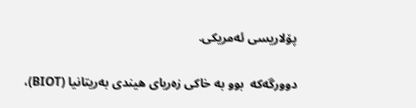پۆلاریسی ئەمریکی.

دوورگەکە  بوو بە خاکی زەریای هیندی بەریتانیا (BIOT)،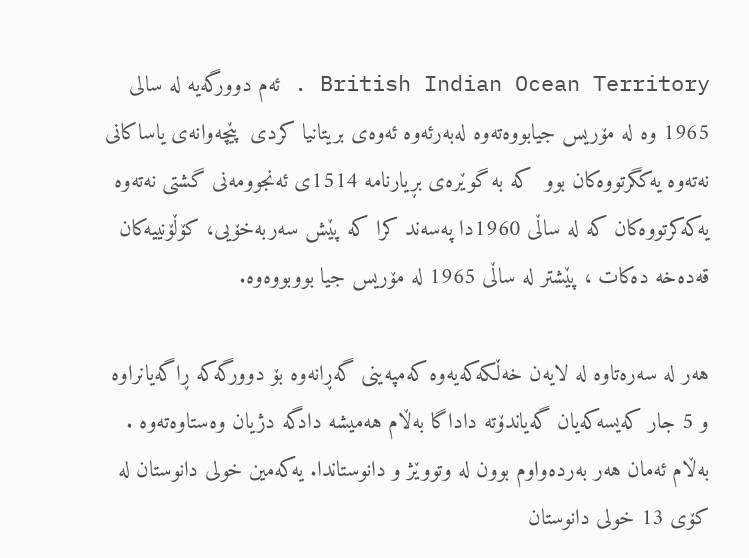British Indian Ocean Territory . ئەم دوورگەیە لە سالی 1965 وە لە مۆریس جیابووەتەوە لەبەرئەوە ئەوەی بریتانیا کردی  پێچەوانەی یاساکانی نەتەوە یەکگرتووەکان بوو  کە بە گوێرەی بڕیارنامە 1514ی ئەنجوومەنی گشتی نەتەوە یەکەکرتووەکان کە لە ساڵی 1960دا پەسەند کرا کە پێش سەربەخۆیی، کۆڵۆنییەکان قەدەخە دەکات ، پێشتر لە ساڵی 1965 لە مۆریس جیا بووبووەوە.

هەر لە سەرەتاوە لە لایەن خەڵکەکەیەوە کەمپەینی گەڕانەوە بۆ دوورگەکە ڕاگەیانراوە و 5 جار کەیسەکەیان گەیاندۆتە داداگا بەڵام هەمیشە دادگە دژیان وەستاوەتەوە .  بەڵام ئەمان هەر بەردەواوم بوون لە وتووێژ و دانوستاندا. یەکەمین خولی دانوستان لە کۆی 13 خولی دانوستان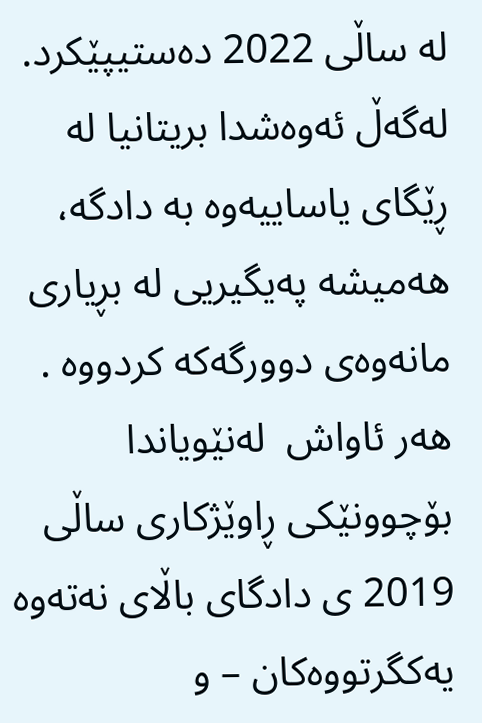لە ساڵی 2022 دەستیپێکرد. لەگەڵ ئەوەشدا بریتانیا لە ڕێگای یاساییەوە بە دادگە، هەمیشە پەیگیریی لە بڕیاری مانەوەی دوورگەکە کردووە . هەر ئاواش  لەنێویاندا بۆچوونێکی ڕاوێژکاری ساڵی 2019 ی دادگای باڵای نەتەوە یەکگرتووەکان – و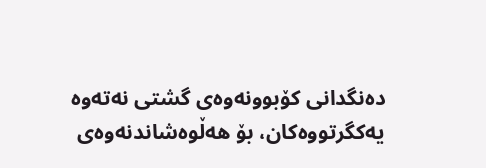دەنگدانی کۆبوونەوەی گشتی نەتەوە یەکگرتووەکان، بۆ هەڵوەشاندنەوەی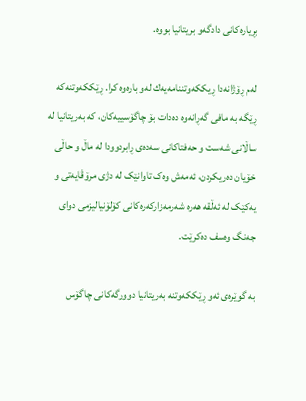بڕیارەکانی دادگەو بریتانیا بووە.

لەم ڕۆژانەدا ڕیککەوتننامەیەك لەو بارەوە کرا. ڕێککەوتنەکە ڕێگە بە مافی گەڕانەوە دەدات بۆ چاگۆسییەکان، کە بەریتانیا لە ساڵانی شەست و حەفتاکانی سەدەی ڕابردوودا لە ماڵ و حاڵی خۆیان دەریکردن، ئەمەش وەک تاوانێک لە دژی مرۆڤایەتی و یەکێک لە ئەڵقە هەرە شەرمەزارکەرەکانی کۆلۆنیالیزمی دوای جەنگ وەسف دەکرێت.

بە گوێرەی ئەو ڕێککەوتنە بەریتانیا دوورگەکانی چاگۆس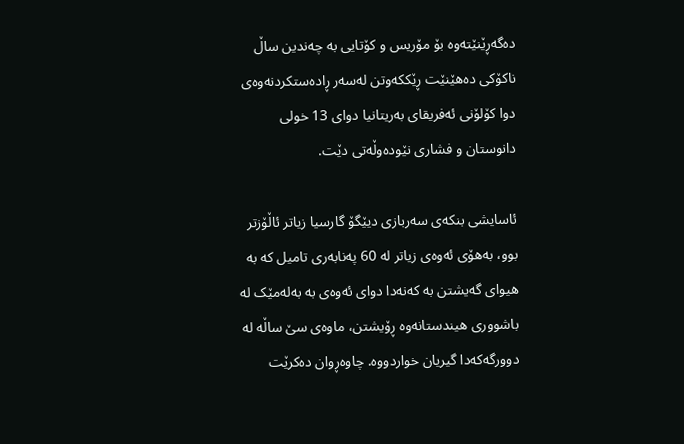دەگەڕێنێتەوە بۆ مۆریس و کۆتایی بە چەندین ساڵ ناکۆکی دەهێنێت ڕێککەوتن لەسەر ڕادەستکردنەوەی دوا کۆلۆنی ئەفریقای بەریتانیا دوای 13 خولی دانوستان و فشاری نێودەوڵەتی دێت.

ئاسایشی بنکەی سەربازی دیێگۆ گارسیا زیاتر ئاڵۆزتر بوو، بەهۆی ئەوەی زیاتر لە 60 پەنابەری تامیل کە بە هیوای گەیشتن بە کەنەدا دوای ئەوەی بە بەلەمێک لە باشووری هیندستانەوە ڕۆیشتن، ماوەی سێ ساڵە لە دوورگەکەدا گیریان خواردووە. چاوەڕوان دەکرێت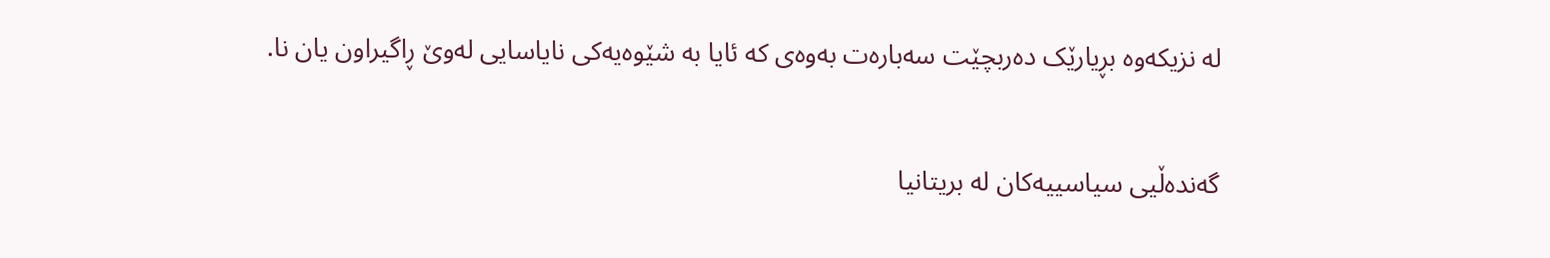لە نزیکەوە بڕیارێک دەربچێت سەبارەت بەوەی کە ئایا بە شێوەیەکی نایاسایی لەوێ ڕاگیراون یان نا.

گەندەڵیی سیاسییەکان لە بریتانیا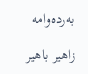بەردەوامە

زاهیر باهیر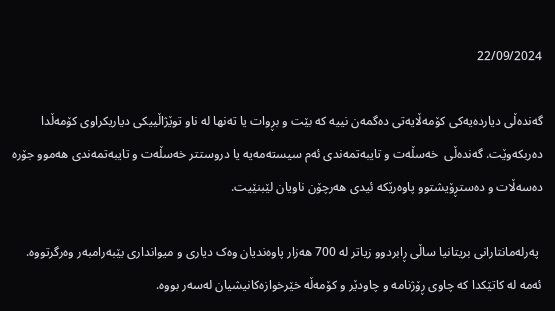22/09/2024

گەندەڵی دیاردەیەکی کۆمەڵایەتی دەگمەن نییە کە بێت و بڕوات یا تەنها لە ناو توێژاڵییکی دیاریکراوی کۆمەڵدا دەربکەوێت. گەندەڵی  خەسڵەت و تایبەتمەندی ئەم سیستەمەیە یا دروستتر خەسڵەت و تایبەتمەندی هەموو جۆرە  دەسەڵات و دەستڕۆیشتوو پاوەرێکە ئیدی هەرچۆن ناویان لێبنێیت.

 پەرلەمانتارانی بریتانیا ساڵی ڕابردوو زیاتر لە 700 هەزار پاوەندیان وەک دیاری و میوانداری بێبەرامبەر وەرگرتووە. ئەمە لە کاتێکدا کە چاوی ڕۆژنامە و چاودێر و کۆمەڵە خێرخوازەکانیشیان لەسەر بووە.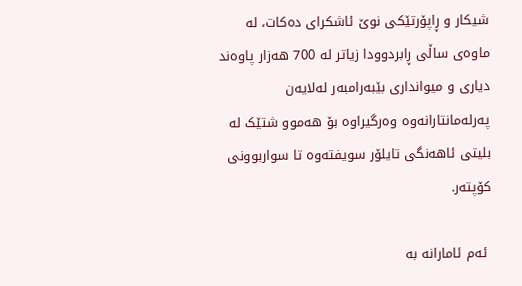شیکار و ڕاپۆرتێکی نوێ ئاشکرای دەکات، لە ماوەی ساڵی ڕابردوودا زیاتر لە 700 هەزار پاوەند دیاری و میوانداری بێبەرامبەر لەلایەن پەرلەمانتارانەوە وەرگیراوە بۆ هەموو شتێک لە بلیتی ئاهەنگی تایلۆر سویفتەوە تا سواربوونی کۆپتەر.

 ئەم ئامارانە بە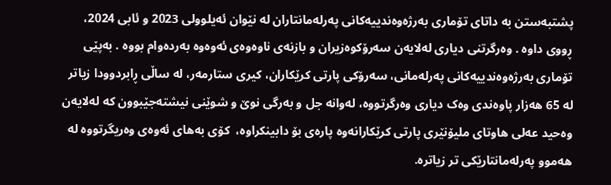پشتبەستن بە داتای تۆماری بەرژەوەندییەکانی پەرلەمانتاران لە نێوان ئەیلوولی 2023 و ئابی 2024، ڕووی داوە . وەرگرتنی دیاری لەلایەن سەرۆکوەزیران و بازنەی ناوەوەی ئەوەوە بەردەوام بووە . بەپێی تۆماری بەرژەوەندییەکانی پەرلەمانی، سەرۆکی پارتی کرێکاران، کیری ستارمەر، لە ساڵی ڕابردوودا زیاتر لە 65 هەزار پاوەندی وەک دیاری وەرگرتووە، لەوانە جل و بەرگی نوێ و شوێنی نیشتەجێبوون کە لەلایەن وەحید عەلی هاوتای ملیۆنێری پارتی کرێکارانەوە پارەی بۆ دابینکراوە،  کۆی بەهای ئەوەی وەریگرتووە لە هەموو پەرلەمانتارێکی تر زیاترە.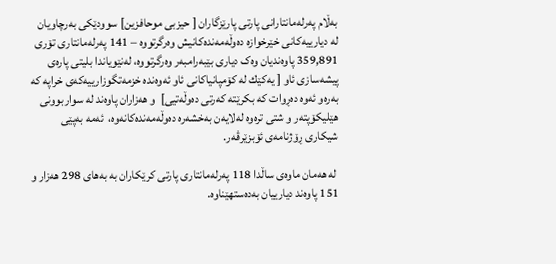بەڵام پەرلەمانتارانی پارتی پارێزگاران [ حیزبی موحافزین] سوودێکی بەرچاویان لە دیارییەکانی خێرخوازە دەوڵەمەندەکانیش وەرگرتووە – 141 پەرلەمانتاری تۆری 359,891 پاوەندیان وەک دیاری بێبەرامبەر وەرگرتووە، لەنێویاندا بلیتی پارەی پیشەسازی ئاو [ یەکێك لە کۆمپانیاکانی ئاو ئەوەندە خزمەتگوزارییەکەی خراپە کە بەرەو ئەوە دەڕوات کە بکرێتە کەرتی دەوڵەتیی]  و هەزاران پاوەند لە سواربوونی هێلیکۆپتەر و شتی ترەوە لەلایەن بەخشەرە دەوڵەمەندەکانەوە،  ئەمە بەپێی شیکاری ڕۆژنامەی ئۆبزێرڤەر.

 لە هەمان ماوەی ساڵدا 118 پەرلەمانتاری پارتی کرێکاران بە بەهای 298 هەزار و 151 پاوەند دیارییان بەدەستهێناوە.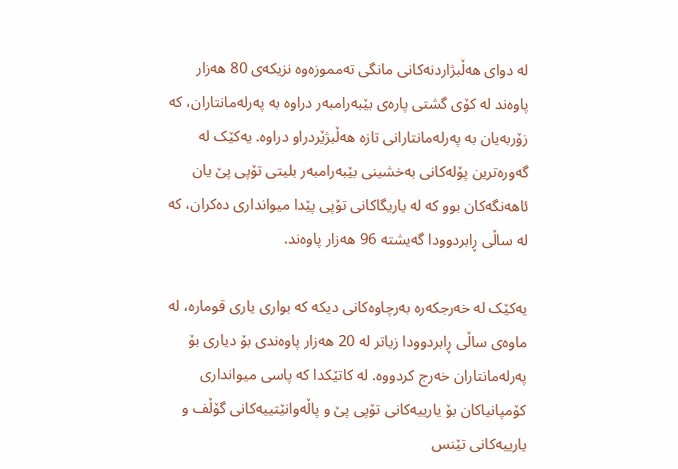لە دوای هەڵبژاردنەکانی مانگی تەمموزەوە نزیکەی 80 هەزار پاوەند لە کۆی گشتی پارەی بێبەرامبەر دراوە بە پەرلەمانتاران، کە زۆربەیان بە پەرلەمانتارانی تازە هەڵبژێردراو دراوە. یەکێک لە گەورەترین پۆلەکانی بەخشینی بێبەرامبەر بلیتی تۆپی پێ یان ئاهەنگەکان بوو کە لە یاریگاکانی تۆپی پێدا میوانداری دەکران، کە لە ساڵی ڕابردوودا گەیشتە 96 هەزار پاوەند.

یەکێک لە خەرجکەرە بەرچاوەکانی دیکە کە بواری یاری قومارە، لە ماوەی ساڵی ڕابردوودا زیاتر لە 20 هەزار پاوەندی بۆ دیاری بۆ پەرلەمانتاران خەرج کردووە. لە کاتێکدا کە پاسی میوانداری کۆمپانیاکان بۆ یارییەکانی تۆپی پێ و پاڵەوانێتییەکانی گۆڵف و یارییەکانی تێنس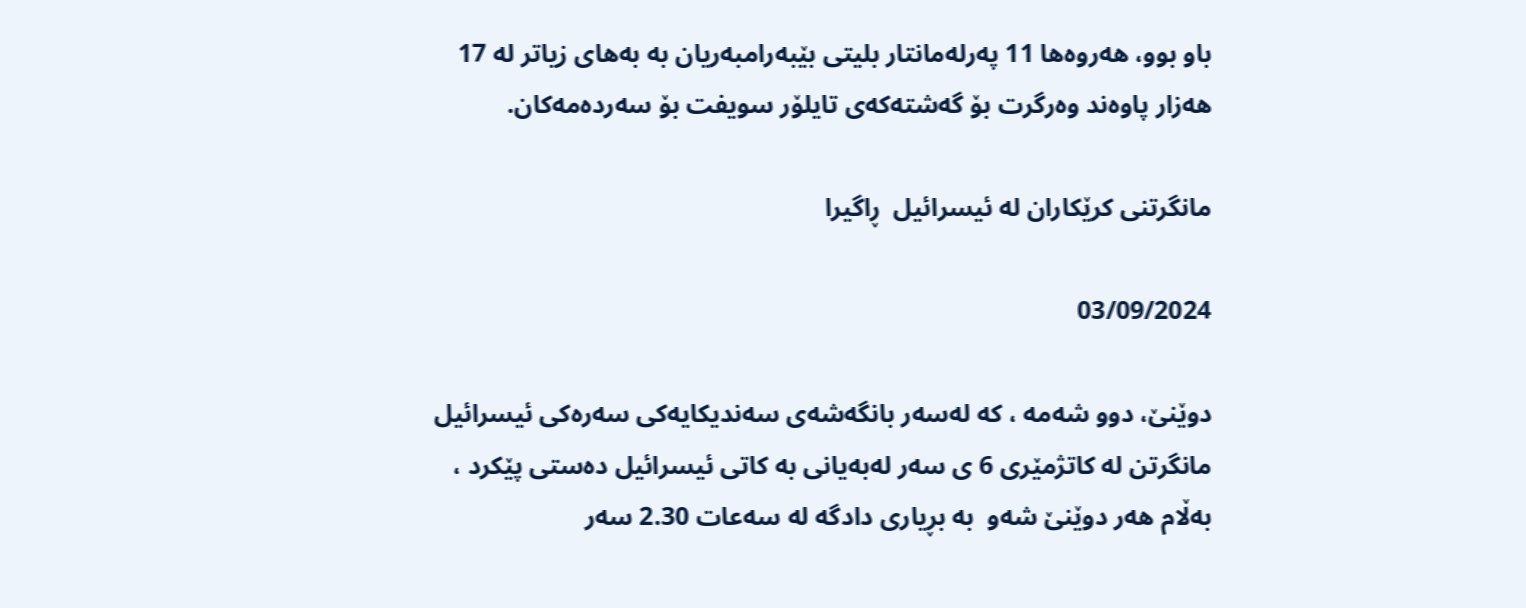باو بوو، هەروەها 11 پەرلەمانتار بلیتی بێبەرامبەریان بە بەهای زیاتر لە 17 هەزار پاوەند وەرگرت بۆ گەشتەکەی تایلۆر سویفت بۆ سەردەمەکان.

مانگرتنی کرێکاران لە ئیسرائیل  ڕاگیرا

03/09/2024

دوێنێ، دوو شەمە ، کە لەسەر بانگەشەی سەندیکایەکی سەرەکی ئیسرائیل مانگرتن لە کاتژمێری 6 ی سەر لەبەیانی بە کاتی ئیسرائیل دەستی پێکرد ، بەڵام هەر دوێنێ شەو  بە بڕیاری دادگە لە سەعات 2.30 سەر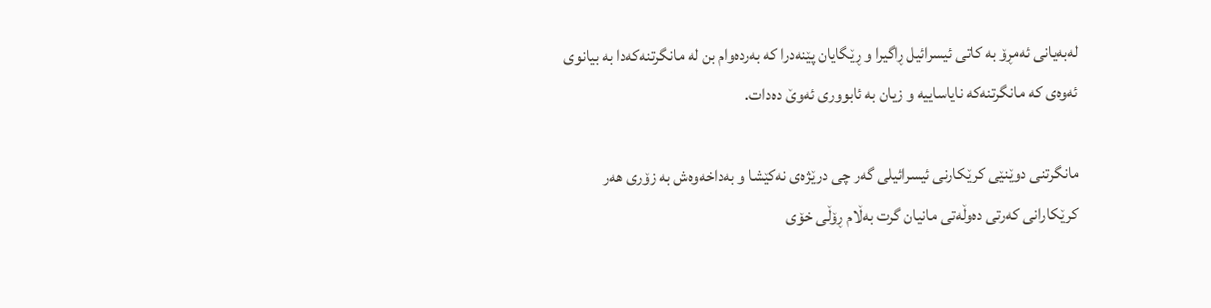لەبەیانی ئەمڕۆ بە کاتی ئیسرائیل ڕاگیرا و ڕێگایان پێنەدرا کە بەردەوام بن لە مانگرتنەکەدا بە بیانوی ئەوەی کە مانگرتنەکە نایاساییە و زیان بە ئابووری ئەوێ دەدات.

مانگرتنی دوێنێی کرێکارنی ئیسرائیلی گەر چی درێژەی نەکێشا و بەداخەوەش بە زۆری هەر کرێکارانی کەرتی دەوڵەتی مانیان گرت بەڵام ڕۆڵی خۆی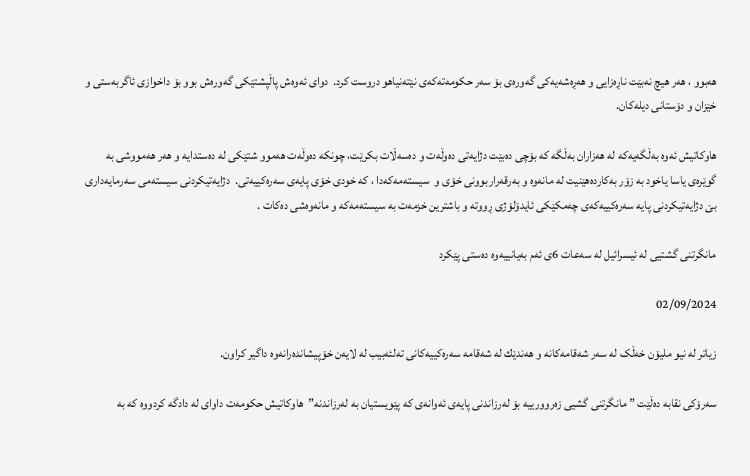هەبوو ، هەر هیچ نەبێت ناڕەزایی و هەڕەشەیەکی گەورەی بۆ سەر حکومەتەکەی نێتەنیاهو دروست کرد.  دوای ئەوەش پاڵپشتێکی گەورەش بوو بۆ داخوازی ئاگربەستی و خێزان و دۆستانی دیلەکان.

هاوکاتیش ئەوە بەڵگەیەكە لە هەزاران بەڵگە کە بۆچی دەبێت دژایەتی دەوڵەت و دەسەڵات بکرێت، چونکە دەوڵەت هەموو شتێکی لە دەستدایە و هەر هەمووشی بە گوێرەی یاسا یاخود بە زۆر بەکاردەهێنیت لە مانەوە و بەرقەراربوونی خۆی و  سیستەمەکەدا ، کە خودی خۆی پایەی سەرەکییەتی.  دژایەتیکردنی سیستەمی سەرمایەداری بێ دژایەتیکردنی پایە سەرەکییەکەی چەمکێکی ئایدۆلۆژی ڕووتە و باشترین خزمەت بە سیستەمەکە و مانەوەشی دەکات .

مانگرتنی گشتیی لە ئیسرائیل لە سەعات 6ی ئەم بەیانییەوە دەستی پێکرد

02/09/2024

زیاتر لە نیو ملیۆن خەڵک لە سەر شەقامەکانە و هەندێك لە شەقامە سەرەکییەکانی تەلئەبیب لە لایەن خۆپیشاندەرانەوە داگیر کراون.

سەرۆکی نقابە دەڵێت ” مانگرتنی گشیی زەروورییە بۆ لەرزاندنی پایەی ئەوانەی کە پێویستیان بە لەرزاندنە”  هاوکاتیش حکومەت داوای لە دادگە کردووە کە بە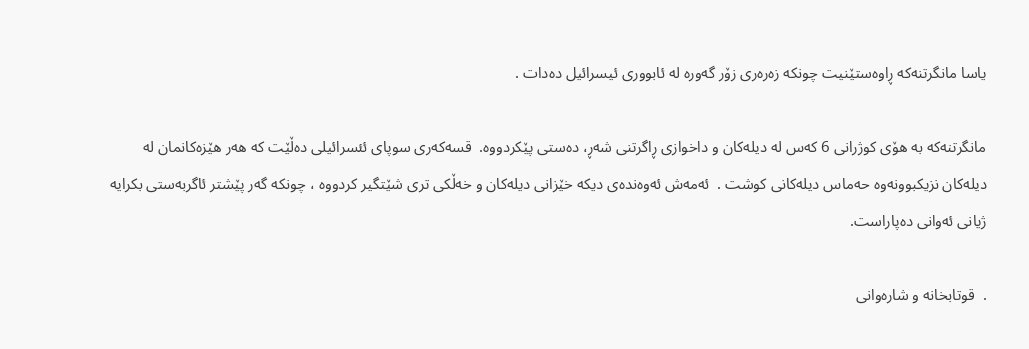یاسا مانگرتنەکە ڕاوەستێنیت چونکە زەرەری زۆر گەورە لە ئابووری ئیسرائیل دەدات .

مانگرتنەکە بە هۆی کوژرانی 6 کەس لە دیلەکان و داخوازی ڕاگرتنی شەڕ، دەستی پێکردووە.  قسەکەری سوپای ئئسرائیلی دەڵێت کە هەر هێزەکانمان لە دیلەکان نزیکبوونەوە حەماس دیلەکانی کوشت .  ئەمەش ئەوەندەی دیکە خێزانی دیلەکان و خەڵکی تری شێتگیر کردووە ، چونکە گەر پێشتر ئاگربەستی بکرایە ژیانی ئەوانی دەپاراست.

.  قوتابخانە و شارەوانی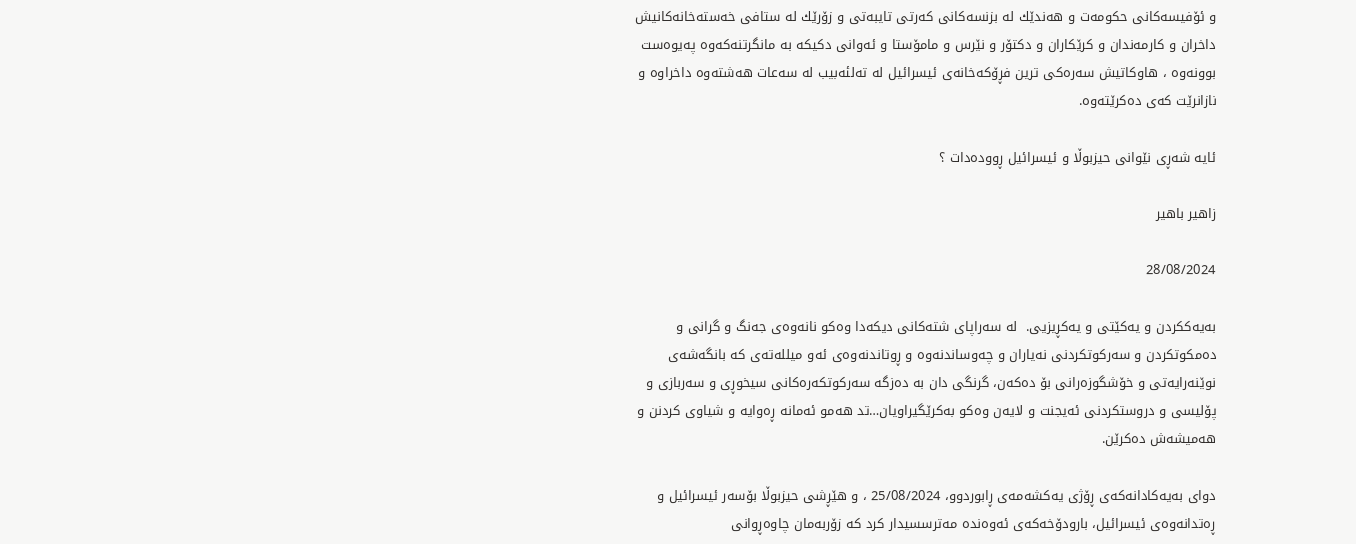و ئۆفیسەکانی حکومەت و هەندێك لە بزنسەکانی کەرتی تایبەتی و زۆرێك لە ستافی خەستەخانەکانیش داخران و کارمەندان و کرێکاران و دکتۆر و نێرس و مامۆستا و ئەوانی دکیکە بە مانگرتنەکەوە پەیوەست بوونەوە ، هاوکاتیش سەرەکی ترین فڕۆکەخانەی ئیسرائیل لە تەلئەبیب لە سەعات هەشتەوە داخراوە و نازانرێت کەی دەکرێتەوە.

ئایە شەڕی نێوانی حیزبوڵا و ئیسرائیل ڕوودەدات ؟

زاهیر باهیر

28/08/2024

بەیەککردن و یەكێتی و یەکڕیزیی.  لە سەراپای شتەکانی دیکەدا وەکو نانەوەی جەنگ و گرانی و دەمکوتکردن و سەرکوتکردنی نەیاران و چەوساندنەوە و ڕوتاندنەوەی ئەو میللەتەی کە بانگەشەی نوێنەرایەتی و خۆشگوزەرانی بۆ دەکەن، گرنگی دان بە دەزگە سەرکوتکەرەکانی سیخوڕی و سەربازی و پۆلیسی و دروستکردنی ئەیجنت و لایەن وەکو بەکرێگیراویان…تد هەمو ئەمانە ڕەوایە و شیاوی کردنن و هەمیشەش دەکرێن.

دوای بەیەکادانەکەی ڕۆژی یەکشەمەی ڕابوردوو، 25/08/2024 ، و هێڕشی حیزبوڵا بۆسەر ئیسرائیل و ڕەتدانەوەی ئیسرائیل، بارودۆخەکەی ئەوەندە مەترسسیدار کرد کە زۆربەمان چاوەڕوانی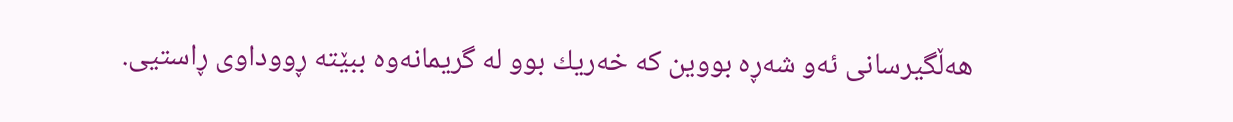هەڵگیرسانی ئەو شەڕە بووین کە خەریك بوو لە گریمانەوە ببێتە ڕووداوی ڕاستیی.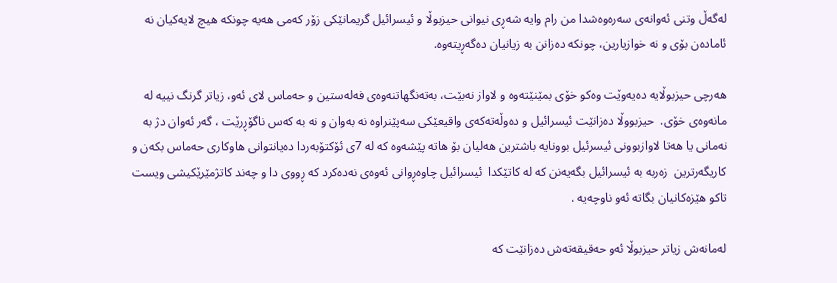لەگەڵ وتنی ئەوانەی سەرەوەشدا من رام وایە شەڕی نیوانی حیزبوڵا و ئیسرائیل گریمانێکی زۆر کەمی هەیە چونکە هیچ لایەکیان نە ئامادەن بۆی و نە خوازیارین، چونکە دەزانن بە زیانیان دەگەڕیتەوە.

هەرچی حیزبوڵایە دەیەوێت وەکو خۆی بمێنێتەوە و لاواز نەبێت، بەتەنگهاتنەوەی فەلەستین و حەماس لای ئەو، زیاتر گرنگ نییە لە مانەوەی خۆی.  حیزبووڵا دەزانێت ئیسرائیل و دەوڵەتەکەی واقیعێکی سەپێنراوە نە بەوان و نە بە کەس ناگۆڕرێت ، گەر ئەوان دژ بە نەمانی یا هەتا لاوازبوونی ئیسرئیل بوونایە باشترین هەلیان بۆ هاتە پێشەوە کە لە 7ی ئۆکتۆبەردا دەیانتوانی هاوکاری حەماس بکەن و کاریگەرترین  زەربە بە ئیسرائیل بگەیەنن کە لە کاتێکدا  ئیسرائیل چاوەڕوانی ئەوەی نەدەکرد کە ڕووی دا و چەند کاتژمێرێکیشی ویست تاکو هێزەکانیان بگاتە ئەو ناوچەیە .

لەمانەش زیاتر حیزبوڵا ئەو حەقیقەتەش دەزانێت کە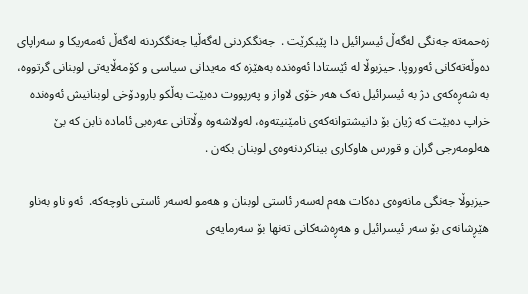زەحمەتە جەنگی لەگەڵ ئیسرائیل دا پێبکرێت .  جەنگکردنی لەگەڵیا جەنگکردنە لەگەڵ ئەمەریکا و سەراپای دەوڵەتەکانی ئەوروپا. حیزبوڵا لە ئێستادا ئەوەندە بەهێزە کە مەیدانی سیاسی و کۆمەڵایەتی لوبنانی گرتووە، بە شەڕەکەی دژ بە ئیسرائیل نەک هەر خۆی لاواز و پەرپووت دەبێت بەڵکو بارودۆخی لوبنانیش ئەوەندە خراپ دەبێت کە ژیان بۆ دانیشتوانەکەی نامێنیتەوە، لەولاشەوە وڵاتانی عەرەبی ئامادە نابن کە بێ هەلومەرجی گران و قورس هاوکاری بیناکردنەوەی لوبنان بکەن .

حیزبوڵا جەنگی مانەوەی دەکات هەم لەسەر ئاستی لوبنان و هەمو لەسەر ئاستی ناوچەکە.  ئەو ناو بەناو هێڕشانەی بۆ سەر ئیسرائیل و هەڕەشەکانی تەنها بۆ سەرمایەی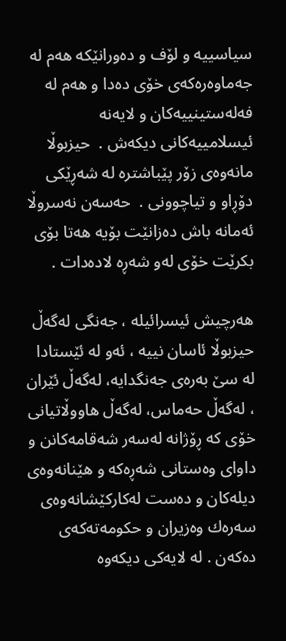سیاسییە و لۆف و دەورانێکە هەم لە جەماوەرەکەی خۆی دەدا و هەم لە فەلەستینییەکان و لایەنە ئیسلامییەکانی دیکەش .  حیزبوڵا مانەوەی زۆر پێباشترە لە شەڕێکی دۆڕاو و تیاچوونی .  حەسەن نەسروڵا ئەمانە باش دەزانێت بۆیە هەتا بۆی بکرێت خۆی لەو شەڕە لادەدات .

هەرچیش ئیسرائیلە ، جەنگی لەگەڵ حیزبوڵا ئاسان نییە ، ئەو لە ئێستادا لە سێ بەرەی جەنگدایە، لەگەڵ ئێران ، لەگەڵ حەماس، لەگەڵ هاووڵاتیانی خۆی کە ڕۆژانە لەسەر شەقامەکانن و داوای وەستانی شەڕەکە و هێنانەوەی دیلەکان و دەست لەکارکێشانەوەی سەرەك وەزیران و حکومەتەکەی دەکەن . لە لایەکی دیکەوە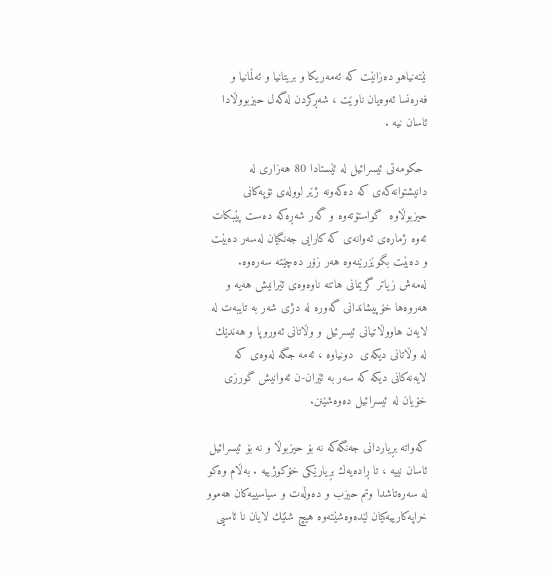نێتەنیاهو دەزانێت کە ئەمەریکا و بریتانیا و ئەڵمانیا و فەرەنسا ئەوەیان ناوێت ، شەڕکردن لەگەل حیزبووڵادا ئاسان نیە .

 حکومەتی ئیسرائیل لە ئێستادا 80 هەزاری لە دانیشتوانەکەی کە دەکەونە ژێر لوولەی تۆپەکانی حیزبوڵاوە  گواستۆتەوە و گەر شەڕەکە دەست پێبکات ئەوە ژمارەی ئەوانەی کە کارایی جەنگیان لەسەر دەبێت و دەبێت بگوێزرێنەوە هەر زۆر دەچێتە سەرەوە.  لەمەش زیاتر گریمانی هاتنە ناوەوەی ئێرانیش هەیە و هەروەها خۆپیشاندانی گەورە لە دژی شەر بە تایبەت لە لایەن هاووڵاتیانی ئیسرئیل و وڵاتانی ئەوروپا و هەندێك لە وڵاتانی دیکەی  دونیاوە ، ئەمە جگە لەوەی کە لایەنەکانی دیکە کە سەر بە ئێران-ن ئەوانیش گورزی خۆیان لە ئیسرائیل دەوەشێنن.

کەواتە بڕیاردانی جەنگەکە نە بۆ حیزبوڵا و نە بۆ ئیسرائیل ئاسان نییە ، تا ڕادەیەك بڕیارێکی خۆکوژییە . بەڵام وەکو لە سەرەتاشدا وتم حیزب و دەوڵەت و سیاسییەکان هەموو خراپەکارییەکیان لێدەوەشێتەوە هیچ شتێك لایان نا ئاسیی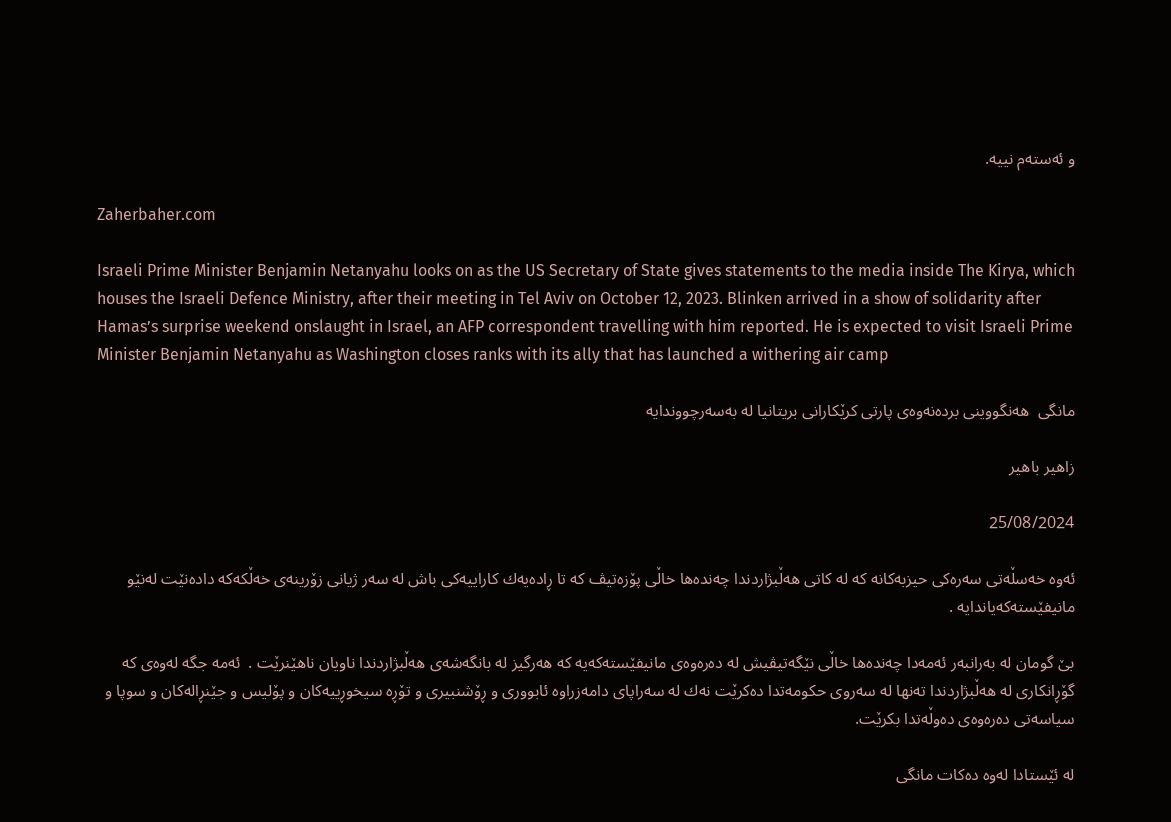و ئەستەم نییە.

Zaherbaher.com

Israeli Prime Minister Benjamin Netanyahu looks on as the US Secretary of State gives statements to the media inside The Kirya, which houses the Israeli Defence Ministry, after their meeting in Tel Aviv on October 12, 2023. Blinken arrived in a show of solidarity after Hamas’s surprise weekend onslaught in Israel, an AFP correspondent travelling with him reported. He is expected to visit Israeli Prime Minister Benjamin Netanyahu as Washington closes ranks with its ally that has launched a withering air camp

مانگی  هەنگووینی بردەنەوەی پارتی کرێکارانی بریتانیا لە بەسەرچووندایە

زاهیر باهیر

25/08/2024

ئەوە خەسڵەتی سەرەکی حیزبەکانە کە لە کاتی هەڵبژاردندا چەندەها خاڵی پۆزەتیڤ کە تا ڕادەیەك کاراییەکی باش لە سەر ژیانی زۆرینەی خەڵکەکە دادەنێت لەنێو مانیفێستەکەیاندایە .

بێ گومان لە بەرانبەر ئەمەدا چەندەها خاڵی نێگەتیڤیش لە دەرەوەی مانیفێستەکەیە کە هەرگیز لە بانگەشەی هەڵبژاردندا ناویان ناهێنرێت .  ئەمە جگە لەوەی کە گۆڕانکاری لە هەڵبژاردندا تەنها لە سەروی حکومەتدا دەکرێت نەك لە سەراپای دامەزراوە ئابووری و ڕۆشنبیری و تۆڕە سیخوڕییەکان و پۆلیس و جێنڕالەکان و سوپا و سیاسەتی دەرەوەی دەوڵەتدا بکرێت.

لە ئێستادا لەوە دەکات مانگی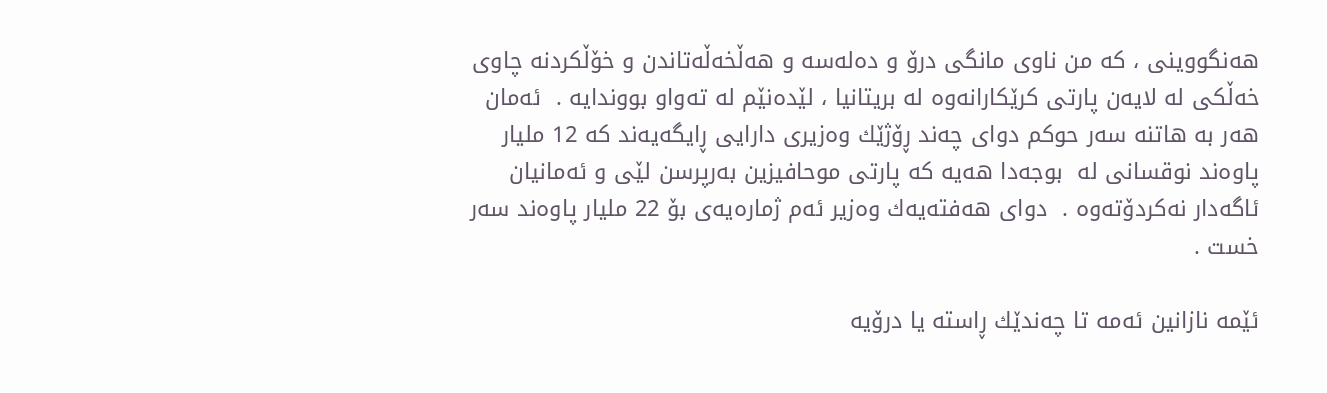هەنگووینی ، کە من ناوی مانگی درۆ و دەلەسە و هەڵخەڵەتاندن و خۆڵکردنە چاوی خەڵکی لە لایەن پارتی کرێکارانەوە لە بریتانیا ، لێدەنێم لە تەواو بووندایە .  ئەمان هەر بە هاتنە سەر حوکم دوای چەند ڕۆژێك وەزیری دارایی ڕایگەیەند کە 12 ملیار پاوەند نوقسانی لە  بوجەدا هەیە کە پارتی موحافیزین بەرپرسن لێی و ئەمانیان ئاگەدار نەکردۆتەوە .  دوای هەفتەیەك وەزیر ئەم ژمارەیەی بۆ 22 ملیار پاوەند سەر خست .

ئێمە نازانین ئەمە تا چەندێك ڕاستە یا درۆیە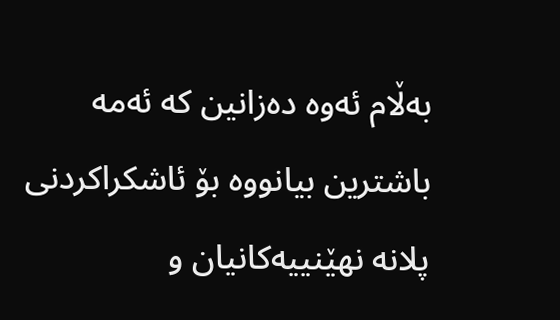بەڵام ئەوە دەزانین کە ئەمە باشترین بیانووە بۆ ئاشکراکردنی پلانە نهێنییەکانیان و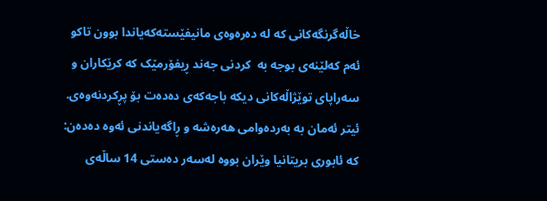خاڵەگرنگەکانی کە لە دەرەوەی مانیفێستەکەیاندا بوون تاکو ئەم کەلێنەی بوجە بە  کردنی جەند ڕیفۆرمێک کە کرێکاران و سەراپای توێژاڵەکانی دیکە باجەکەی دەدەت بۆ پڕکردنەوەی. ئیتر ئەمان بە بەردەوامی هەرەشە و ڕاگەیاندنی ئەوە دەدەن:  کە ئابوری بریتانیا وێران بووە لەسەر دەستی 14 ساڵەی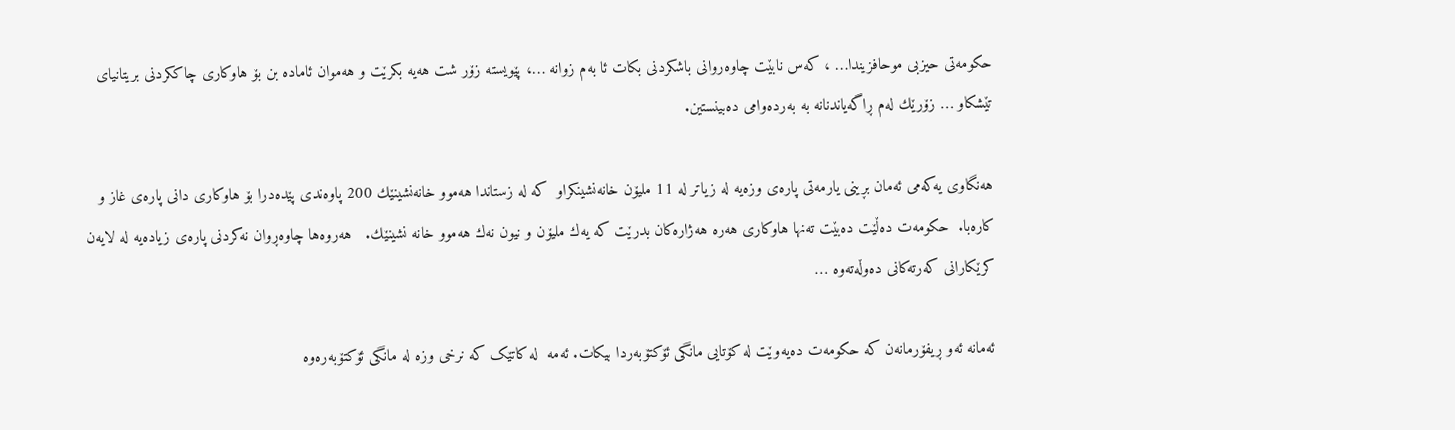حکومەتی حیزبی موحافزیندا… ، کەس نابێت چاوەروانی باشکردنی بکات ئا بەم زوانە …، پێویستە زۆر شت هەیە بکرێت و هەموان ئامادە بن بۆ هاوکاری چاککردنی بریتانیای تێشکاو … زۆرێك لەم ڕاگەیاندنانە بە بەردەوامی دەبینستین.

هەنگاوی یەکەمی ئەمان بڕینی یارمەتی پارەی وزەیە لە زیاتر لە 11 ملیۆن خانەنشینکراو  کە لە زستاندا هەموو خانەنشینێك 200 پاوەندی پێدەدرا بۆ هاوکاری دانی پارەی غاز و کارەبا.  حکومەت دەڵێت دەبێت تەنها هاوکاری هەرە هەژارەکان بدرێت کە یەك ملیۆن و نیون نەك هەموو خانە نشینێك.   هەروەها چاوەڕوان نەکردنی پارەی زیادەیە لە لایەن کرێکارانی کەرتەکانی دەوڵەتەوە …

ئەمانە ئەو ڕیفۆرمانەن کە حکومەت دەیەوێت لە کۆتایی مانگی ئۆکتۆبەردا بیکات. ئەمە  لە کاتێک کە نرخی وزە لە مانگی ئۆکتۆبەرەوە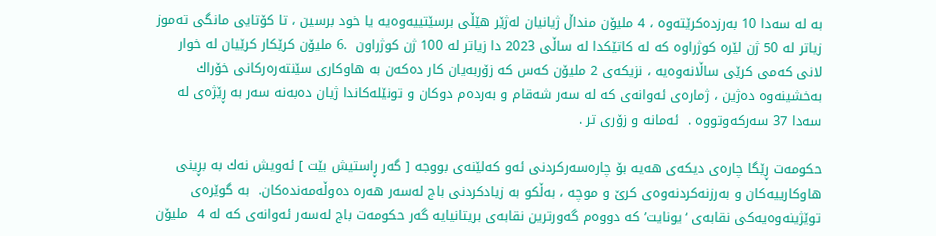بە لە سەدا 10 بەرزدەکرێتەوە ، 4 ملیۆن منداڵ ژیانیان لەژێر هێڵی برسێتییەوەیە یا خود برسین ، تا کۆتایی مانگی تەموز زیاتر لە 50 ژن لێرە کوژراوە کە لە کاتێکدا لە ساڵی 2023 دا زیاتر لە 100 ژن کوژراون  .6 ملیۆن کرێکار کرێیان لە خوار لانی کەمی کرێی ساڵانەوەیە ، نزیکەی 2 ملیۆن کەس کە زۆربەیان کار دەکەن بە هاوکاری سێنتەرەرکانی خۆراك بەخشینەوە دەژین ، ژمارەی ئەوانەی کە لە سەر شەقام و بەردەم دوکان و تونێلەکاندا ژیان دەبەنە سەر بە ڕێژەی لە سەدا 37 سەرکەوتووە .  ئەمانە و زۆری تر .

حکومەت ڕێگا چارەی دیکەی هەیە بۆ چارەسەرکردنی ئەو کەلێنەی بووجە [ گەر ڕاستیش بێت ] ئەویش نەك بە بڕینی هاوکارییەکان و بەرزنەکردنەوەی کرێ و موچە ، بەڵکو بە زیادکردنی باج لەسەر هەرە دەوڵەمەندەکان.  بە گوێرەی توێژینەوەیەکی نقابەی ‘یونایت’ کە دووەم گەورترین نقابەی بریتانیایە گەر حکومەت باج لەسەر ئەوانەی کە لە 4  ملیۆن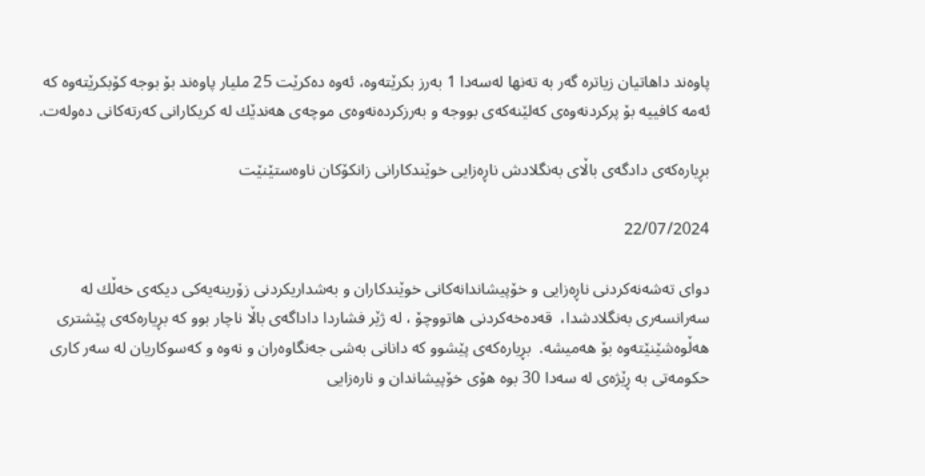پاوەند داهاتیان زیاترە گەر بە تەنها لەسەدا 1 بەرز بکرێتەوە، ئەوە دەکرێت 25 ملیار پاوەند بۆ بوجە کۆبکرێتەوە کە ئەمە کافییە بۆ پرکردنەوەی کەلێنەکەی بووجە و بەرزکردەنەوەی موچەی هەندێك لە کریکارانی کەرتەکانی دەولەت.

بڕیارەکەی دادگەی باڵای بەنگلادش ناڕەزایی خوێندکارانی زانکۆکان ناوەستێنێت

22/07/2024

دوای تەشەنەکردنی ناڕەزایی و خۆپیشاندانەکانی خوێندکاران و بەشداریکردنی زۆرینەیەکی دیکەی خەڵك لە سەرانسەری بەنگلادشدا،  قەدەخەکردنی هاتووچۆ ، لە ژێر فشاردا داداگەی باڵا ناچار بوو کە بڕیارەکەی پێشتری هەڵوەشێنێتەوە بۆ هەمیشە.  بڕیارەکەی پێشوو کە دانانی بەشی جەنگاوەران و نەوە و کەسوکاریان لە سەر کاری حکومەتی بە ڕێژەی لە سەدا 30 بوە هۆی خۆپیشاندان و نارەزایی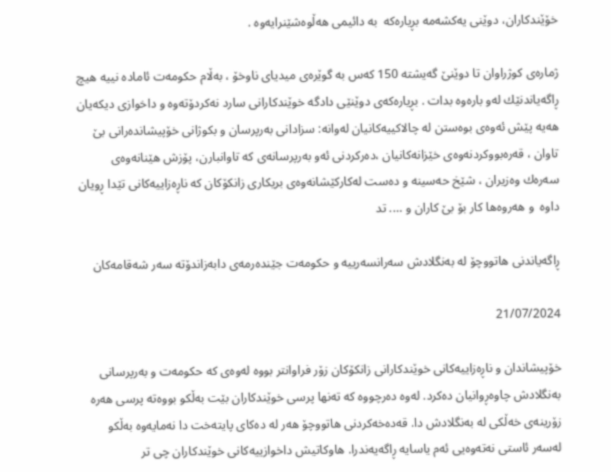خۆێندکاران، دوێنی یەكشەمە بڕیارەکە  بە دائیمی هەڵوەشێنرایەوە .

ژمارەی کوژراوان تا دوێنێ گەیشتە 150 کەس بە گوێرەی میدیای ناوخۆ ، بەڵام حکومەت ئامادە نییە هیچ ڕاگەیاندنێك لەو بارەوە بدات . بڕیارەکەی دوێنێی دادگە خوێندکارانی سارد نەکردۆتەوە و داخوازی دیکەیان هەیە پێش ئەوەی بوەستن لە چالاکییەکانیان لەوانە: سزادانی بەرپرسان و بکوژانی خۆپیشاندەرانی بێ تاوان ، قەرەبووکردنەوەی خێزانەکانیان ،دەرکردنی ئەو بەرپرسانەی کە تاوانبارن، پۆزش هێنانەوەی سەرەك وەزیران ، شێخ حەسینە و دەست لەکارکێشانەوەی بریکاری زانکۆکان کە ناڕەزاییەکانی تێدا ڕویان داوە  و هەروەها کار بۆ بێ کاران و …. تد

ڕاگەیاندنی هاتووچۆ لە بەنگلادش سەرانسەرییە و حکومەت جێندەرمەی دابەزاندۆتە سەر شەقامەکان

21/07/2024

خۆپیشاندان و ناڕەزاییەکانی خوێندکارانی زانکۆکان زۆر فراوانتر بووە لەوەی کە حکومەت و بەرپرسانی بەنگلادش چاوەڕوانیان دەکرد. لەوە دەرچووە کە تەنها پرسی خوێندکاران بێت بەڵکو بووەتە پرسی هەرە زۆرینەی خەڵکی لە بەنگلادش دا. قەدەخەکردنی هاتووچۆ هەر لە دەکای پایتەخت دا نەمایەوە بەڵکو لەسەر ئاستی نەتەوەیی ئەم یاسایە ڕاگەیەندرا. هاوکاتیش داخوازییەکانی خوێندکاران چی تر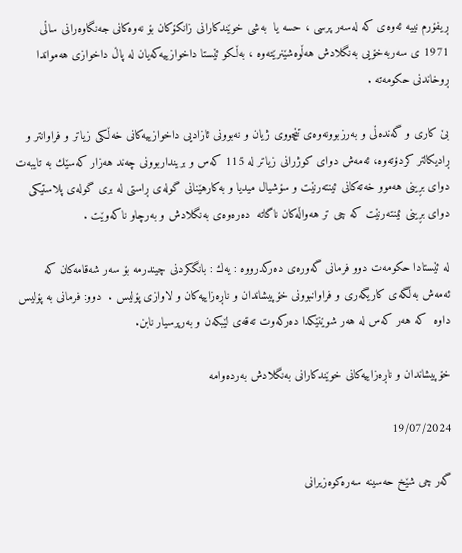ڕیفۆرم نییە ئەوەی کە لەسەر پرسی ، حسە یا  بەشی خوێندکارانی زانکۆکان بۆ نەوەکانی جەنگاوەرانی ساڵی 1971 ی سەربەخۆیی بەنگلادش هەڵوەشێنرێتەوە ، بەڵکو ئێستا داخوازییەکەیان لە پاڵ داخوازی هەمواندا ڕوخاندنی حکومەتە .

بێ کاری و گەندەڵی و بەرزبوونەوەی تێچووی ژیان و نەبوونی ئازادیی داخوازییەکانی خەڵکی زیاتر و فراوانتر و ڕادیکالتر کردۆتەوە، ئەمەش دوای کوژرانی زیاتر لە 115 کەس و برینداربوونی چەند هەزار کەسێك بە تایبەت دوای بڕینی هەموو خەتەکانی ئینتەرنێت و سۆشیال میدیا و بەکارهێنانی گولەی ڕاستی لە بری گولەی پلاستیکی  دوای بڕینی ئینتەرنێت کە چی تر هەواڵەکان ناگاتە  دەرەوەی بەنگلادش و بەرچاو ناکەوێت .

لە ئێستادا حکومەت دوو فرمانی گەورەی دەرکدرووە : یەك : بانگکردنی چیندرمە بۆ سەر شەقامەکان کە ئەمەش بەڵگەی کاریگەری و فراوانبوونی خۆپیشاندان و ناڕەزاییەکان و لاوازی پۆلیس .  دوو: فرمانی بە پۆلیس داوە  کە هەر کەس لە هەر شوێنێکدا دەرکەوت تەقەی لێبکەن و بەرپرسیار نابن.

خۆپیشاندان و ناڕەزاییەکانی خوێندکارانی بەنگلادش بەردەوامە

19/07/2024

گەر چی شێخ حەسینە سەرەكوەزیرانی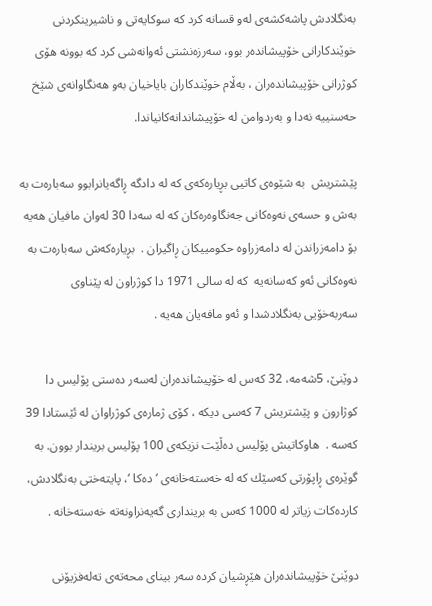بەنگلادش پاشەکشەی لەو قسانە کرد کە سوکایەتی و ناشیرینکردنی خوێندکارانی خۆپیشاندەر بوو، سەرزەنشتی ئەوانەشی کرد کە بوونە هۆی کوژرانی خۆپیشاندەران ، بەڵام خوێندکاران بایاخیان بەو هەنگاوانەی شێخ حەسنییە نەدا و بەردوامن لە خۆپیشاندانەکانیاندا.

پێشتریش  بە شێوەی کاتیی بڕیارەکەی کە لە دادگە ڕاگەیانرابوو سەبارەت بە بەش و حسەی نەوەکانی جەنگاوەرەکان کە لە سەدا 30 لەوان مافیان هەیە  بۆ دامەزراندن لە دامەزراوە حکومییکان ڕاگیران .  بڕیارەکەش سەبارەت بە  نەوەکانی ئەو کەسانەیە  کە لە سالی 1971 دا کوژراون لە پێناوی سەربەخۆیی بەنگلادشدا و ئەو مافەیان هەیە .

دوێنێ، 5شەمە، 32 کەس لە خۆپیشاندەران لەسەر دەستی پۆلیس دا کوژارون و پێشتریش 7 کەسی دیکە ، کۆی ژمارەی کوژراوان لە ئێستادا 39 کەسە .  هاوکاتیش پۆلیس دەڵێت نزیکەی 100 پۆلیس بریندار بوون. بە گوێرەی ڕاپۆرتی کەسێك کە لە خەستەخانەی ‘ دەکا ‘، پایتەختی بەنگلادش، کاردەکات زیاتر لە 1000 کەس بە برینداری گەیەنراونەتە خەستەخانە .

دوێنێ خۆپیشاندەران هێڕشیان کردە سەر بینای محەتەی تەلەفزیۆنی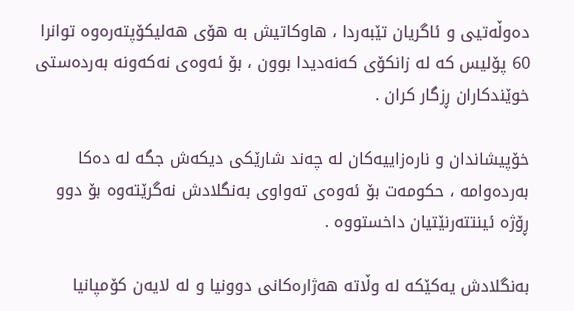دەوڵەتیی و ئاگریان تێبەردا ، هاوکاتیش بە هۆی هەلیکۆپتەرەوە توانرا 60 پۆلیس کە لە زانکۆی کەنەدیدا بوون ، بۆ ئەوەی نەکەونە بەردەستی خوێندکاران ڕزگار کران .

خۆپیشاندان و نارەزاییەکان لە چەند شارێکی دیکەش جگە لە دەکا بەردەوامە ، حکومەت بۆ ئەوەی تەواوی بەنگلادش نەگرێتەوە بۆ دوو ڕۆژە ئینتتەرنێتیان داخستووە .

بەنگلادش یەکێکە لە وڵاتە هەژارەکانی دوونیا و لە لایەن کۆمپانیا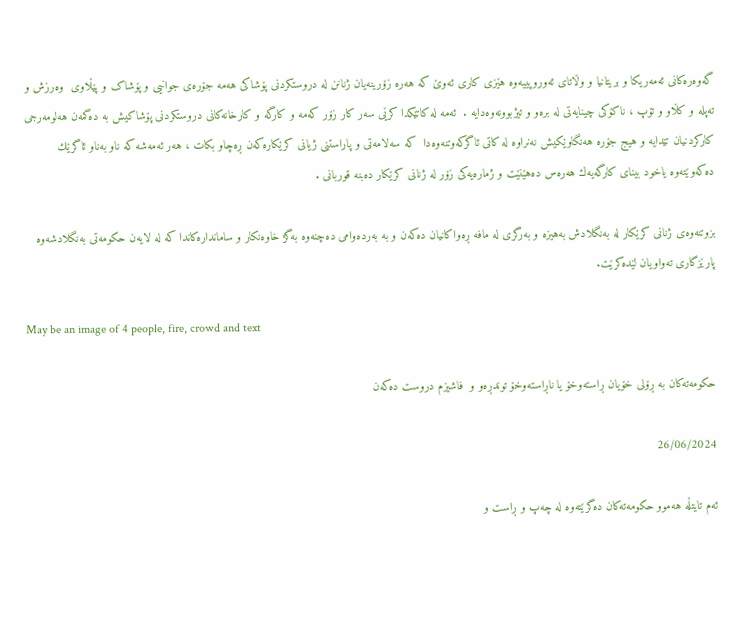گەوەرەکانی ئەمەریکا و بریتانیا و وڵاتای ئەوروپییەوە هێزی کاری ئەوێ کە هەرە زۆرینەیان ژنانن لە دروستکردنی پۆشاکی هەمە جۆرەی جوانیی و پۆشاک و پێڵاوی  وەرزش و تەپلە و کڵاو و تۆپ ، ناکۆکی چینایەتی لە برەو و تیژبوونەوەدایە .  ئەمە لە کاتێکدا کرێی سەر کار زۆر کەمە و کارگە و کارخانەکانی دروستکردنی پۆشاکیش بە دەگمەن هەلومەرجی کارکردنیان تێدایە و هیج جۆرە هەنگاوێکیش نەنراوە لە کاتی ئاگرکەوتنەوەدا  کە سەلامەتی و پاراستنی ژیانی کرێکارەکەن ڕەچاو بکات ، هەر ئەمەشە کە ناو بەناو ئاگرێك دەکەوێتەوە یاخود بینای کارگەیەك هەرەس دەهێنێت و ژمارەیەکی زۆر لە ژنانی کرێکار دەبنە قوربانی .

بزوتنەوەی ژنانی کرێکار لە بەنگلادش بەهیزە و بەرگری لە مافە ڕەواکانیان دەکەن و بە بەردەوامی دەچنەوە بەگژ خاوەنکار و ساماندارەکاندا کە لە لایەن حکومەتی بەنگلادشەوە پارێزگاری تەواویان لێدەکرێت.

May be an image of 4 people, fire, crowd and text

حکومەتەکان بە ڕۆلی خۆیان ڕاستەوخۆ یا ناڕاستەوخۆ توندڕەو و  فاشیزم دروست دەکەن

26/06/2024

ئەم تایتڵە هەموو حکومەتەکان دەگرێتەوە لە چەپ و ڕاست و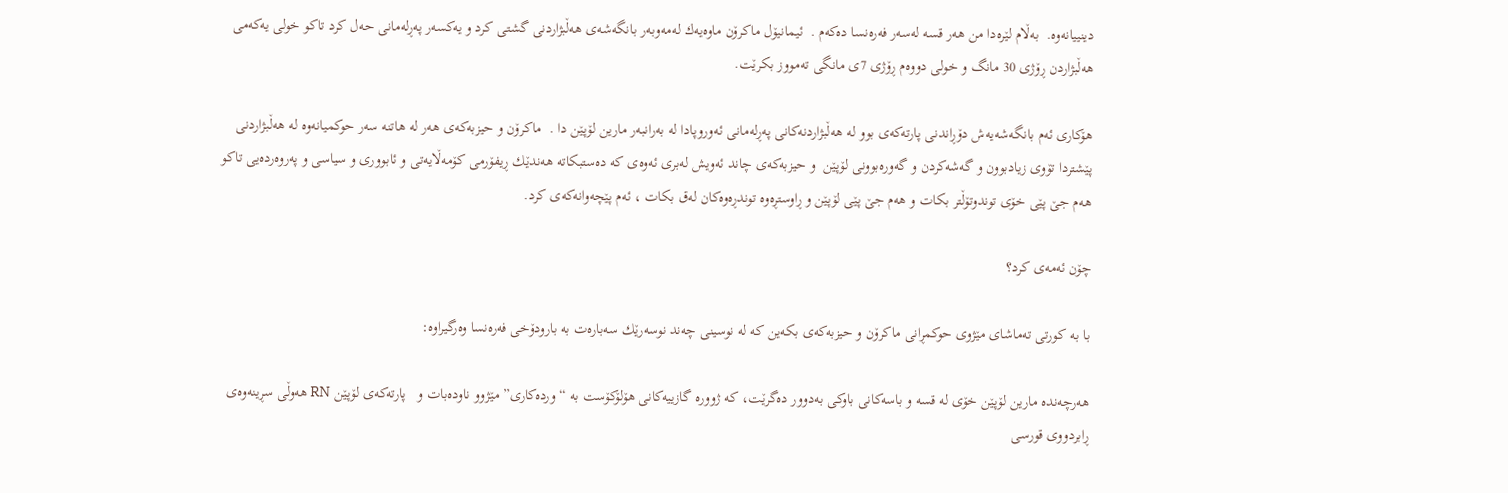دینییانەوە.  بەڵام لێرەدا من هەر قسە لەسەر فەرەنسا دەکەم .  ئیمانیۆل ماکرۆن ماوەیەك لەمەوبەر بانگەشەی هەڵبژاردنی گشتی کرد و یەکسەر پەڕلەمانی حەل کرد تاکو خولی یەکەمی هەڵبژاردن ڕۆژی 30 مانگ و خولی دووەم ڕۆژی 7ی مانگی تەمووز بکرێت.

هۆکاری ئەم بانگەشەیەش دۆڕاندنی پارتەکەی بوو لە هەڵبژاردنەکانی پەڕلەمانی ئەوروپادا لە بەرانبەر مارین لۆپێن دا .  ماکرۆن و حیزبەکەی هەر لە هاتنە سەر حوکمیانەوە لە هەڵبژاردنی پێشتردا تۆوی زیادبوون و گەشەکردن و گەورەبوونی لۆپێن  و حیزبەکەی چاند ئەویش لەبری ئەوەی کە دەستبکاتە هەندێك ڕیفۆرمی کۆمەڵایەتی و ئابووری و سیاسی و پەروەردەیی تاکو هەم جێ پێی خۆی توندوتۆڵتر بکات و هەم جێ پێی لۆپێن و ڕاوستڕەوە توندڕەوەکان لەق بکات ، ئەم پێچەوانەکەی کرد.

چۆن ئەمەی کرد؟

با بە کورتی تەماشای مێژوی حوکمڕانی ماکرۆن و حیزبەکەی بکەین کە لە نوسینی چەند نوسەرێك سەبارەت بە بارودۆخی فەرەنسا وەرگیراوە:

هەرچەندە مارین لۆپێن خۆی لە قسە و باسەکانی باوکی بەدوور دەگرێت، کە ژوورە گازییەکانی هۆلۆکۆست بە “وردەکاری” مێژوو ناودەبات و   پارتەکەی لۆپێن RN هەوڵی سڕینەوەی ڕابردووی قورسی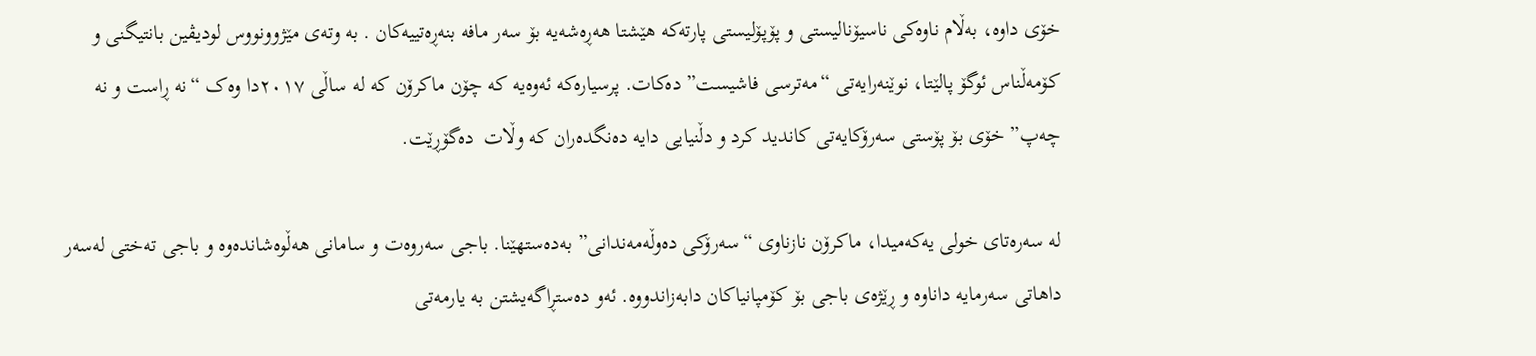خۆی داوە، بەڵام ناوەکی ناسیۆنالیستی و پۆپۆلیستی پارتەکە هێشتا هەڕەشەیە بۆ سەر مافە بنەڕەتییەکان . بە وتەی مێژوونووس لودیڤین بانتیگنی و کۆمەڵناس ئوگۆ پالێتا، نوێنەرایەتی “مەترسی فاشیست” دەکات. پرسیارەکە ئەوەیە کە چۆن ماکرۆن کە لە ساڵی ٢٠١٧دا وەک “نە ڕاست و نە چەپ” خۆی بۆ پۆستی سەرۆکایەتی کاندید کرد و دڵنیایی دایە دەنگدەران کە وڵات  دەگۆڕێت.

لە سەرەتای خولی یەکەمیدا، ماکرۆن نازناوی “سەرۆکی دەوڵەمەندانی” بەدەستهێنا. باجی سەروەت و سامانی هەڵوەشاندەوە و باجی تەختی لەسەر داهاتی سەرمایە داناوە و ڕێژەی باجی بۆ کۆمپانیاکان دابەزاندووە. ئەو دەستڕاگەیشتن بە یارمەتی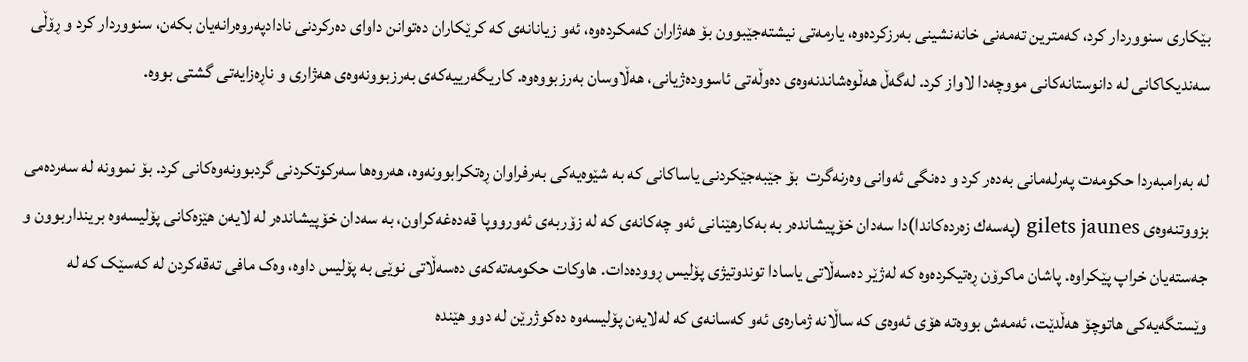بێکاری سنووردار کرد، کەمترین تەمەنی خانەنشینی بەرزکردەوە، یارمەتی نیشتەجێبوون بۆ هەژاران کەمکردەوە، ئەو زیانانەی کە کرێکاران دەتوانن داوای دەرکردنی نادادپەروەرانەیان بکەن، سنووردار کرد و ڕۆڵی سەندیکاکانی لە دانوستانەکانی مووچەدا لاواز کرد. لەگەڵ هەڵوەشاندنەوەی دەوڵەتی ئاسوودەژیانی، هەڵاوسان بەرزبووەوە. کاریگەرییەکەی بەرزبوونەوەی هەژاری و ناڕەزایەتی گشتی بووە.

لە بەرامبەردا حکومەت پەرلەمانی بەدەر کرد و دەنگی ئەوانی وەرنەگرت  بۆ جێبەجێکردنی یاساکانی کە بە شێوەیەکی بەرفراوان ڕەتکرابوونەوە، هەروەها سەرکوتکردنی گردبوونەوەکانی کرد. بۆ نموونە لە سەردەمی بزووتنەوەی gilets jaunes (پەسەك زەردەکاندا)دا سەدان خۆپیشاندەر بە بەکارهێنانی ئەو چەکانەی کە لە زۆربەی ئەورووپا قەدەغەکراون، بە سەدان خۆپیشاندەر لە لایەن هێزەکانی پۆلیسەوە برینداربوون و جەستەیان خراپ پێکراوە. پاشان ماکرۆن ڕەتیکردەوە کە لەژێر دەسەڵاتی یاسادا توندوتیژی پۆلیس ڕوودەدات. هاوکات حکومەتەکەی دەسەڵاتی نوێی بە پۆلیس داوە، وەک مافی تەقەکردن لە کەسێک کە لە وێستگەیەکی هاتوچۆ هەڵدێت، ئەمەش بووەتە هۆی ئەوەی کە ساڵانە ژمارەی ئەو کەسانەی کە لەلایەن پۆلیسەوە دەکوژرێن لە دوو هێندە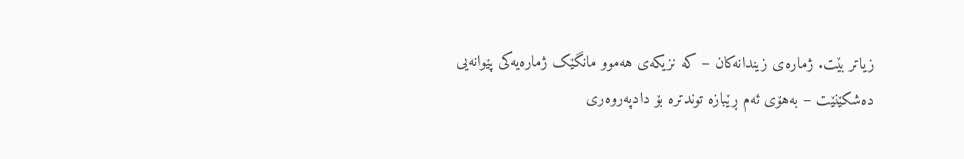زیاتر بێت. ژمارەی زیندانەکان – کە نزیکەی هەموو مانگێک ژمارەیەکی پێوانەیی دەشکێنێت – بەهۆی ئەم ڕێبازە توندترە بۆ دادپەروەری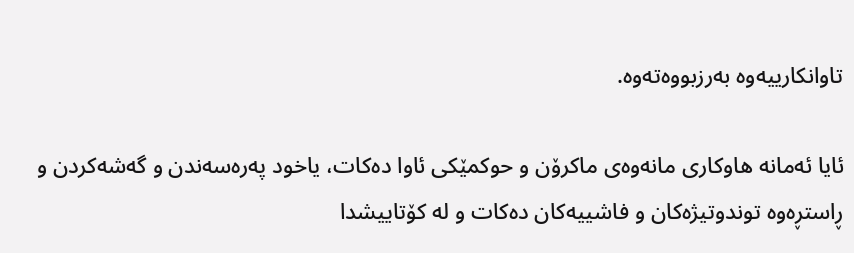تاوانکارییەوە بەرزبووەتەوە.

ئایا ئەمانە هاوکاری مانەوەی ماکرۆن و حوکمێکی ئاوا دەکات، یاخود پەرەسەندن و گەشەکردن و ڕاستڕەوە توندوتیژەکان و فاشییەکان دەکات و لە کۆتاییشدا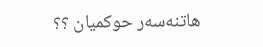هاتنەسەر حوکمیان ؟؟